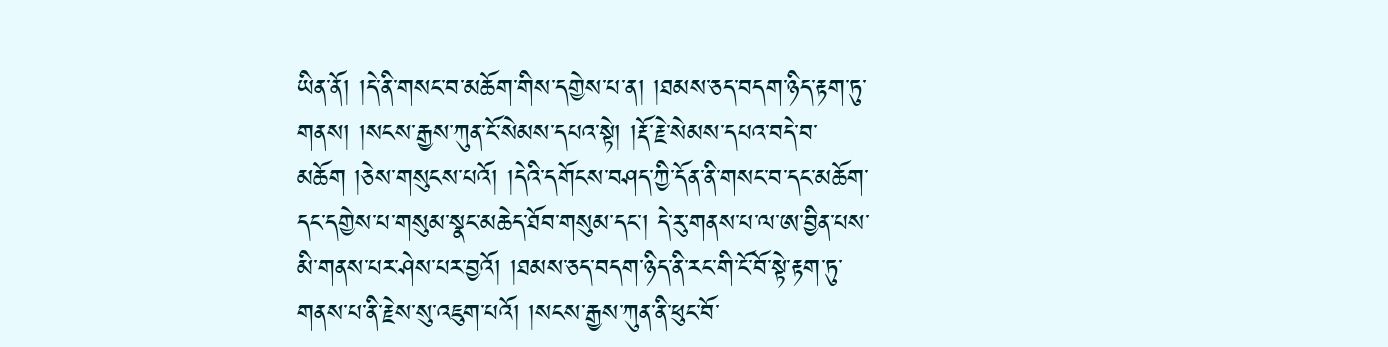ཡིན་ནོ། །དེ་ནི་གསང་བ་མཆོག་གིས་དགྱེས་པ་ན། །ཐམས་ཅད་བདག་ཉིད་རྟག་ཏུ་གནས། །སངས་རྒྱས་ཀུན་ངོ་སེམས་དཔའ་སྟེ། །རྡོ་རྗེ་སེམས་དཔའ་བདེ་བ་མཆོག །ཅེས་གསུངས་པའོ། །དེའི་དགོངས་བཤད་ཀྱི་དོན་ནི་གསང་བ་དང་མཆོག་དང་དགྱེས་པ་གསུམ་སྣང་མཆེད་ཐོབ་གསུམ་དང་། དེ་རུ་གནས་པ་ལ་ཨ་བྱིན་པས་མི་གནས་པར་ཤེས་པར་བྱའོ། །ཐམས་ཅད་བདག་ཉིད་ནི་རང་གི་ངོ་བོ་སྟེ་རྟག་ཏུ་གནས་པ་ནི་རྗེས་སུ་འཇུག་པའོ། །སངས་རྒྱས་ཀུན་ནི་ཕུང་བོ་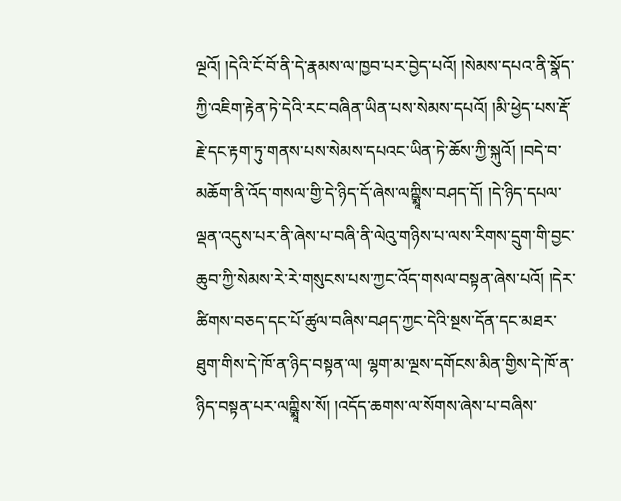ལྔའོ། །དེའི་ངོ་བོ་ནི་དེ་རྣམས་ལ་ཁྱབ་པར་བྱེད་པའོ། །སེམས་དཔའ་ནི་སྣོད་ཀྱི་འཇིག་རྟེན་ཏེ་དེའི་རང་བཞིན་ཡིན་པས་སེམས་དཔའོ། །མི་ཕྱེད་པས་རྡོ་རྗེ་དང་རྟག་ཏུ་གནས་པས་སེམས་དཔའང་ཡིན་ཏེ་ཆོས་ཀྱི་སྐུའོ། །བདེ་བ་མཆོག་ནི་འོད་གསལ་གྱི་དེ་ཉིད་དོ་ཞེས་ལཀྵྨཱིས་བཤད་དོ། །དེ་ཉིད་དཔལ་ལྡན་འདུས་པར་ནི་ཞེས་པ་བཞི་ནི་ལེའུ་གཉིས་པ་ལས་རིགས་དྲུག་གི་བྱང་ཆུབ་ཀྱི་སེམས་རེ་རེ་གསུངས་པས་ཀྱང་འོད་གསལ་བསྟན་ཞེས་པའོ། །དེར་ཚིགས་བཅད་དང་པོ་ཚུལ་བཞིས་བཤད་ཀྱང་དེའི་སྔས་དོན་དང་མཐར་ཐུག་གིས་དེ་ཁོ་ན་ཉིད་བསྟན་ལ། ལྷག་མ་ལྔས་དགོངས་མིན་གྱིས་དེ་ཁོ་ན་ཉིད་བསྟན་པར་ལཀྵྨཱིས་སོ། །འདོད་ཆགས་ལ་སོགས་ཞེས་པ་བཞིས་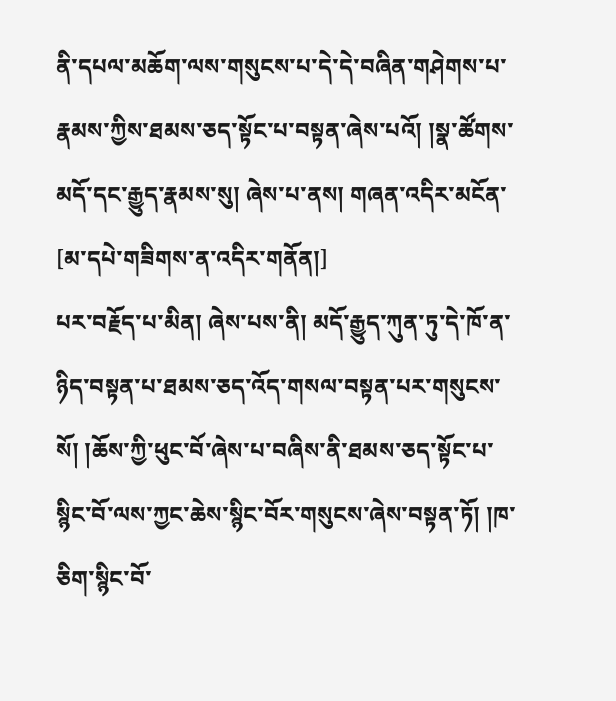ནི་དཔལ་མཆོག་ལས་གསུངས་པ་དེ་དེ་བཞིན་གཤེགས་པ་རྣམས་ཀྱིས་ཐམས་ཅད་སྟོང་པ་བསྟན་ཞེས་པའོ། །སྣ་ཚོགས་མདོ་དང་རྒྱུད་རྣམས་སུ། ཞེས་པ་ནས། གཞན་འདིར་མངོན་
[མ་དཔེ་གཟིགས་ན་འདིར་གནོན།]
པར་བརྗོད་པ་མིན། ཞེས་པས་ནི། མདོ་རྒྱུད་ཀུན་ཏུ་དེ་ཁོ་ན་ཉིད་བསྟན་པ་ཐམས་ཅད་འོད་གསལ་བསྟན་པར་གསུངས་སོ། །ཆོས་ཀྱི་ཕུང་བོ་ཞེས་པ་བཞིས་ནི་ཐམས་ཅད་སྟོང་པ་སྙིང་བོ་ལས་ཀྱང་ཆེས་སྙིང་བོར་གསུངས་ཞེས་བསྟན་ཏོ། །ཁ་ཅིག་སྙིང་བོ་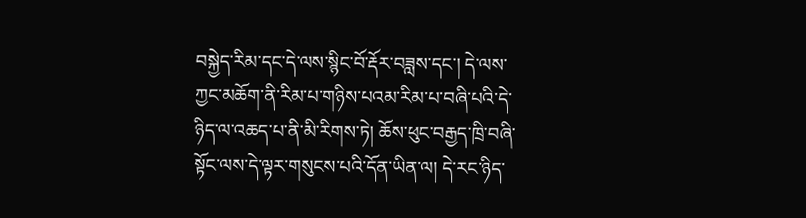བསྐྱེད་རིམ་དང་དེ་ལས་སྙིང་བོ་རྡོར་བཟླས་དང་། དེ་ལས་ཀྱང་མཆོག་ནི་རིམ་པ་གཉིས་པའམ་རིམ་པ་བཞི་པའི་དེ་ཉིད་ལ་འཆད་པ་ནི་མི་རིགས་ཏེ། ཆོས་ཕུང་བརྒྱད་ཁྲི་བཞི་སྟོང་ལས་དེ་ལྟར་གསུངས་པའི་དོན་ཡིན་ལ། དེ་རང་ཉིད་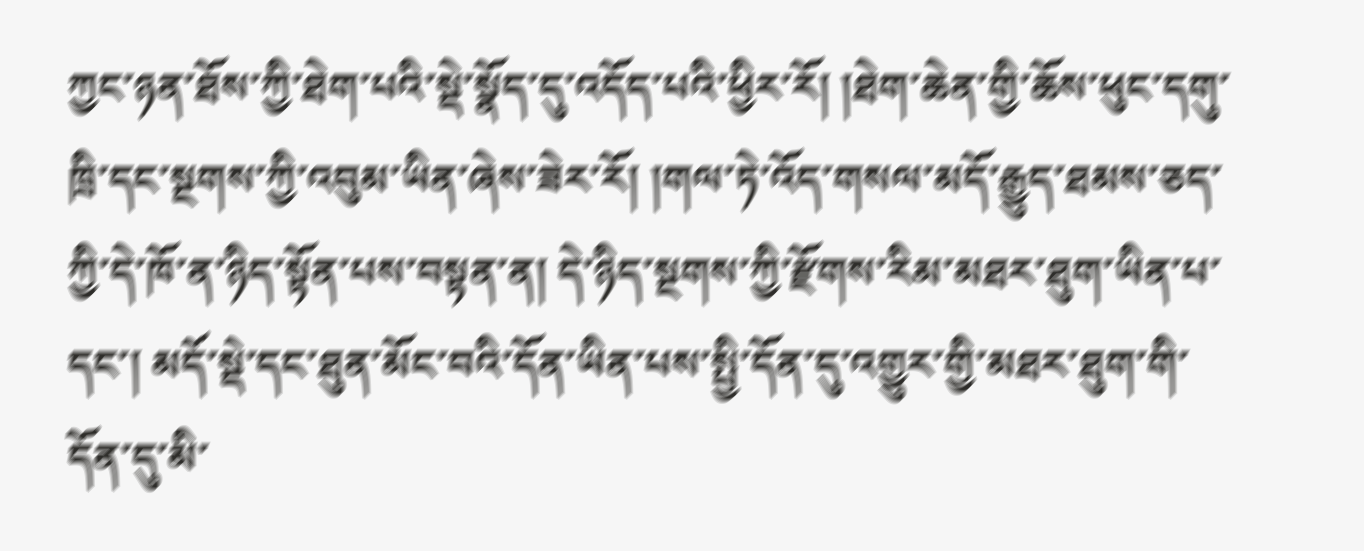ཀྱང་ཉན་ཐོས་ཀྱི་ཐེག་པའི་སྡེ་སྣོད་དུ་འདོད་པའི་ཕྱིར་རོ། །ཐེག་ཆེན་གྱི་ཆོས་ཕུང་དགུ་ཁྲི་དང་སྔགས་ཀྱི་འབུམ་ཡིན་ཞེས་ཟེར་རོ། །གལ་ཏེ་འོད་གསལ་མདོ་རྒྱུད་ཐམས་ཅད་ཀྱི་དེ་ཁོ་ན་ཉིད་སྟོན་པས་བསྟན་ན། དེ་ཉིད་སྔགས་ཀྱི་རྫོགས་རིམ་མཐར་ཐུག་ཡིན་པ་དང་། མདོ་སྡེ་དང་ཐུན་མོང་བའི་དོན་ཡིན་པས་སྤྱི་དོན་དུ་འགྱུར་གྱི་མཐར་ཐུག་གི་དོན་དུ་མི་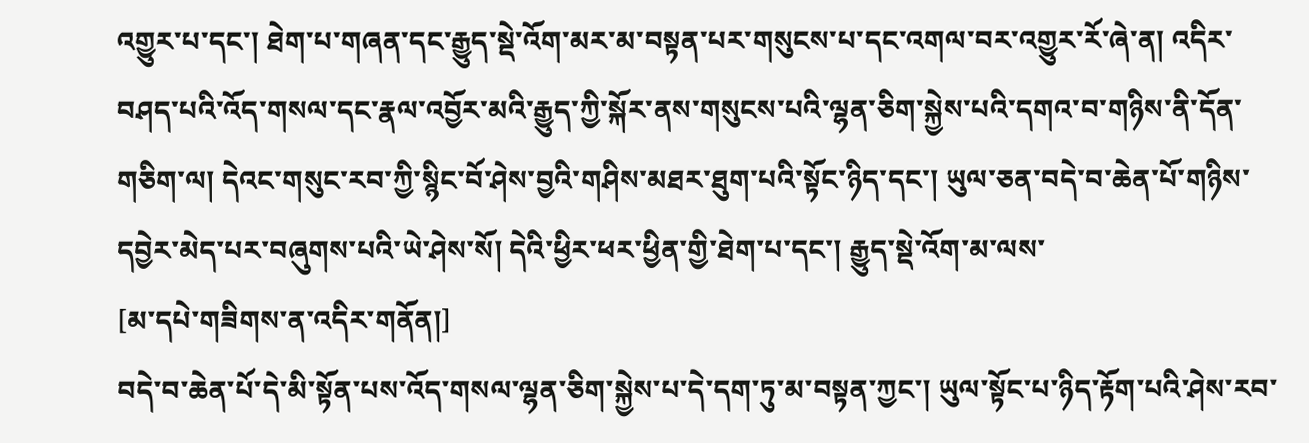འགྱུར་པ་དང་། ཐེག་པ་གཞན་དང་རྒྱུད་སྡེ་འོག་མར་མ་བསྟན་པར་གསུངས་པ་དང་འགལ་བར་འགྱུར་རོ་ཞེ་ན། འདིར་བཤད་པའི་འོད་གསལ་དང་རྣལ་འབྱོར་མའི་རྒྱུད་ཀྱི་སྐོར་ནས་གསུངས་པའི་ལྷན་ཅིག་སྐྱེས་པའི་དགའ་བ་གཉིས་ནི་དོན་གཅིག་ལ། དེའང་གསུང་རབ་ཀྱི་སྙིང་བོ་ཤེས་བྱའི་གཤིས་མཐར་ཐུག་པའི་སྟོང་ཉིད་དང་། ཡུལ་ཅན་བདེ་བ་ཆེན་པོ་གཉིས་དབྱེར་མེད་པར་བཞུགས་པའི་ཡེ་ཤེས་སོ། དེའི་ཕྱིར་ཕར་ཕྱིན་གྱི་ཐེག་པ་དང་། རྒྱུད་སྡེ་འོག་མ་ལས་
[མ་དཔེ་གཟིགས་ན་འདིར་གནོན།]
བདེ་བ་ཆེན་པོ་དེ་མི་སྟོན་པས་འོད་གསལ་ལྷན་ཅིག་སྐྱེས་པ་དེ་དག་ཏུ་མ་བསྟན་ཀྱང་། ཡུལ་སྟོང་པ་ཉིད་རྟོག་པའི་ཤེས་རབ་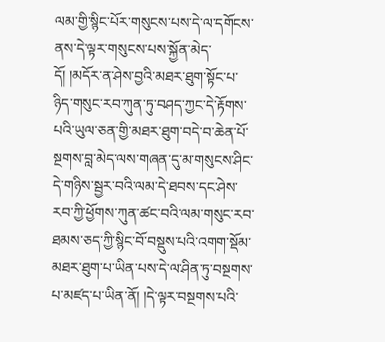ལམ་གྱི་སྙིང་པོར་གསུངས་པས་དེ་ལ་དགོངས་ནས་དེ་ལྟར་གསུངས་པས་སྐྱོན་མེད་དོ། །མདོར་ན་ཤེས་བྱའི་མཐར་ཐུག་སྟོང་པ་ཉིད་གསུང་རབ་ཀུན་ཏུ་བཤད་ཀྱང་དེ་རྟོགས་པའི་ཡུལ་ཅན་གྱི་མཐར་ཐུག་བདེ་བ་ཆེན་པོ་སྔགས་བླ་མེད་ལས་གཞན་དུ་མ་གསུངས་ཤིང་དེ་གཉིས་སྦྱར་བའི་ལམ་དེ་ཐབས་དང་ཤེས་རབ་ཀྱི་ཕྱོགས་ཀུན་ཚང་བའི་ལམ་གསུང་རབ་ཐམས་ཅད་ཀྱི་སྙིང་བོ་བསྡུས་པའི་འགག་སྡོམ་མཐར་ཐུག་པ་ཡིན་པས་དེ་ལ་ཤིན་ཏུ་བསྔགས་པ་མཛད་པ་ཡིན་ནོ། །དེ་ལྟར་བསྔགས་པའི་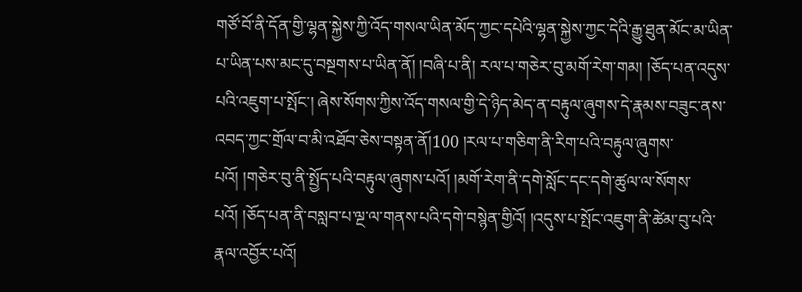གཙོ་བོ་ནི་དོན་གྱི་ལྷན་སྐྱེས་ཀྱི་འོད་གསལ་ཡིན་མོད་ཀྱང་དཔེའི་ལྷན་སྐྱེས་ཀྱང་དེའི་རྒྱུ་ཐུན་མོང་མ་ཡིན་པ་ཡིན་པས་མང་དུ་བསྔགས་པ་ཡིན་ནོ། །བཞི་པ་ནི། རལ་པ་གཅེར་བུ་མགོ་རེག་གམ། །ཅོད་པན་འདུས་པའི་འཇུག་པ་སྤོང་། ཞེས་སོགས་ཀྱིས་འོད་གསལ་གྱི་དེ་ཉིད་མེད་ན་བརྟུལ་ཞུགས་དེ་རྣམས་བཟུང་ནས་འབད་ཀྱང་གྲོལ་བ་མི་འཐོབ་ཅེས་བསྟན་ནོ།100 །རལ་པ་གཅིག་ནི་རིག་པའི་བརྟུལ་ཞུགས་པའོ། །གཅེར་བུ་ནི་སྤྱོད་པའི་བརྟུལ་ཞུགས་པའོ། །མགོ་རེག་ནི་དགེ་སློང་དང་དགེ་ཚུལ་ལ་སོགས་པའོ། །ཅོད་པན་ནི་བསླབ་པ་ལྔ་ལ་གནས་པའི་དགེ་བསྙེན་གྱིའོ། །འདུས་པ་སྤོང་འཇུག་ནི་ཚེམ་བུ་པའི་རྣལ་འབྱོར་པའོ།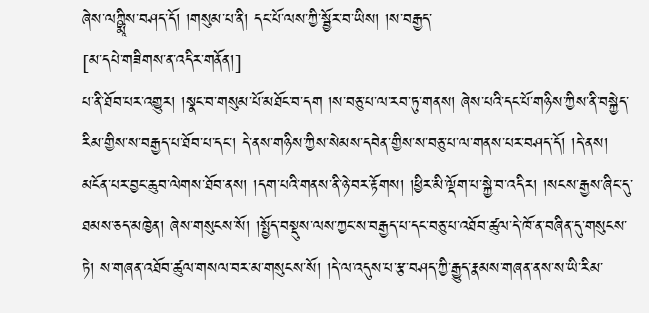ཞེས་ལཀྵྨཱིས་བཤད་དོ། །གསུམ་པ་ནི། དང་པོ་ལས་ཀྱི་སྦྱོར་བ་ཡིས། །ས་བརྒྱད་
[མ་དཔེ་གཟིགས་ན་འདིར་གནོན།]
པ་ནི་ཐོབ་པར་འགྱུར། །སྣང་བ་གསུམ་པོ་མཐོང་བ་དག །ས་བཅུ་པ་ལ་རབ་ཏུ་གནས། ཞེས་པའི་དང་པོ་གཉིས་ཀྱིས་ནི་བསྐྱེད་རིམ་གྱིས་ས་བརྒྱད་པ་ཐོབ་པ་དང་། དེ་ནས་གཉིས་ཀྱིས་སེམས་དབེན་གྱིས་ས་བཅུ་པ་ལ་གནས་པར་བཤད་དོ། །དེ་ནས། མངོན་པར་བྱང་ཆུབ་ལེགས་ཐོབ་ནས། །དག་པའི་གནས་ནི་ཉེ་བར་རྟོགས། །ཕྱིར་མི་ལྡོག་པ་སྐྱེ་བ་འདིར། །སངས་རྒྱས་ཞིང་དུ་ཐམས་ཅད་མཁྱེན། ཞེས་གསུངས་སོ། །སྤྱོད་བསྡུས་ལས་ཀྱང་ས་བརྒྱད་པ་དང་བཅུ་པ་འཐོབ་ཚུལ་དེ་ཁོ་ན་བཞིན་དུ་གསུངས་ཏེ། ས་གཞན་འཐོབ་ཚུལ་གསལ་བར་མ་གསུངས་སོ། །དེ་ལ་འདུས་པ་རྩ་བཤད་ཀྱི་རྒྱུད་རྣམས་གཞན་ནས་ས་ཡི་རིམ་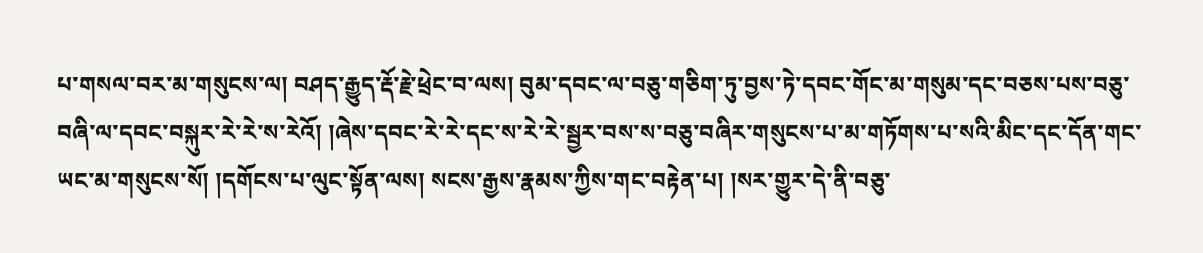པ་གསལ་བར་མ་གསུངས་ལ། བཤད་རྒྱུད་རྡོ་རྗེ་ཕྲེང་བ་ལས། བུམ་དབང་ལ་བཅུ་གཅིག་ཏུ་བྱས་ཏེ་དབང་གོང་མ་གསུམ་དང་བཅས་པས་བཅུ་བཞི་ལ་དབང་བསྐུར་རེ་རེ་ས་རེའོ། །ཞེས་དབང་རེ་རེ་དང་ས་རེ་རེ་སྦྱར་བས་ས་བཅུ་བཞིར་གསུངས་པ་མ་གཏོགས་པ་སའི་མིང་དང་དོན་གང་ཡང་མ་གསུངས་སོ། །དགོངས་པ་ལུང་སྟོན་ལས། སངས་རྒྱས་རྣམས་ཀྱིས་གང་བརྟེན་པ། །སར་གྱུར་དེ་ནི་བཅུ་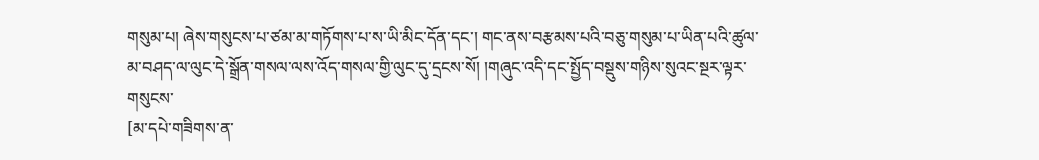གསུམ་པ། ཞེས་གསུངས་པ་ཙམ་མ་གཏོགས་པ་ས་ཡི་མིང་དོན་དང་། གང་ནས་བརྩམས་པའི་བཅུ་གསུམ་པ་ཡིན་པའི་ཚུལ་མ་བཤད་ལ་ལུང་དེ་སྒྲོན་གསལ་ལས་འོད་གསལ་གྱི་ལུང་དུ་དྲངས་སོ། །གཞུང་འདི་དང་སྤྱོད་བསྡུས་གཉིས་སུའང་སྔར་ལྟར་གསུངས་
[མ་དཔེ་གཟིགས་ན་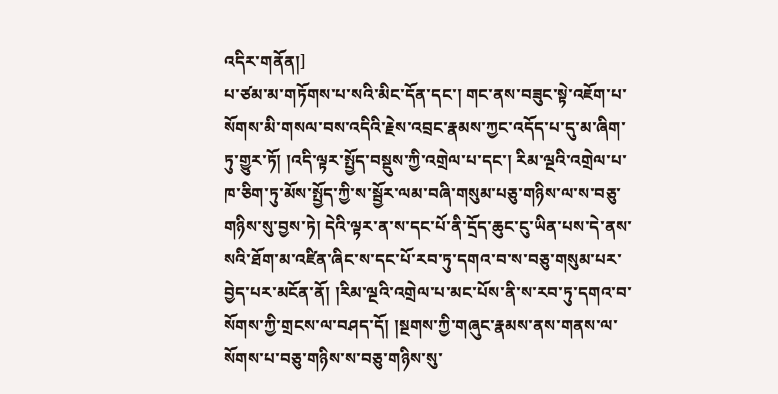འདིར་གནོན།]
པ་ཙམ་མ་གཏོགས་པ་སའི་མིང་དོན་དང་། གང་ནས་བཟུང་སྟེ་འཇོག་པ་སོགས་མི་གསལ་བས་འདིའི་རྗེས་འབྲང་རྣམས་ཀྱང་འདོད་པ་དུ་མ་ཞིག་ཏུ་གྱུར་ཏོ། །འདི་ལྟར་སྤྱོད་བསྡུས་ཀྱི་འགྲེལ་པ་དང་། རིམ་ལྔའི་འགྲེལ་པ་ཁ་ཅིག་ཏུ་མོས་སྤྱོད་ཀྱི་ས་སྦྱོར་ལམ་བཞི་གསུམ་པཅུ་གཉིས་ལ་ས་བཅུ་གཉིས་སུ་བྱས་ཏེ། དེའི་ལྟར་ན་ས་དང་པོ་ནི་དྲོད་ཆུང་ངུ་ཡིན་པས་དེ་ནས་སའི་ཐོག་མ་འཛིན་ཞིང་ས་དང་པོ་རབ་ཏུ་དགའ་བ་ས་བཅུ་གསུམ་པར་བྱེད་པར་མངོན་ནོ། །རིམ་ལྔའི་འགྲེལ་པ་མང་པོས་ནི་ས་རབ་ཏུ་དགའ་བ་སོགས་ཀྱི་གྲངས་ལ་བཤད་དོ། །སྔགས་ཀྱི་གཞུང་རྣམས་ནས་གནས་ལ་སོགས་པ་བཅུ་གཉིས་ས་བཅུ་གཉིས་སུ་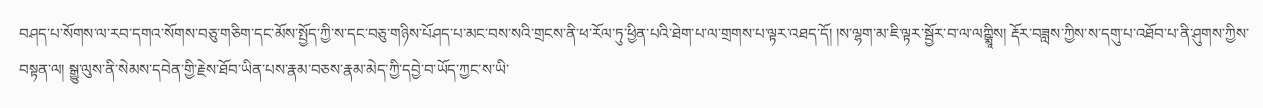བཤད་པ་སོགས་ལ་རབ་དགའ་སོགས་བཅུ་གཅིག་དང་མོས་སྤྱོད་ཀྱི་ས་དང་བཅུ་གཉིས་པོཤད་པ་མང་བས་སའི་གྲངས་ནི་ཕ་རོལ་ཏུ་ཕྱིན་པའི་ཐེག་པ་ལ་གྲགས་པ་ལྟར་འཐད་དོ། །ས་ལྷག་མ་ཇི་ལྟར་སྦྱོར་བ་ལ་ལཀྵྨཱིས། རྡོར་བཟླས་ཀྱིས་ས་དགུ་པ་འཐོབ་པ་ནི་ཤུགས་ཀྱིས་བསྟན་ལ། སྒྱུ་ལུས་ནི་སེམས་དབེན་གྱི་རྗེས་ཐོབ་ཡིན་པས་རྣམ་བཅས་རྣམ་མེད་ཀྱི་དབྱེ་བ་ཡོད་ཀྱང་ས་ཡི་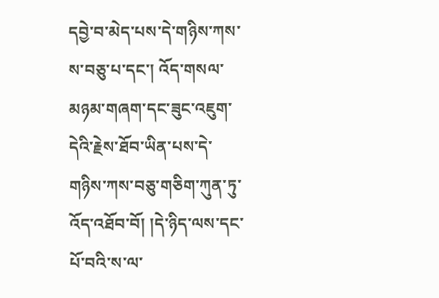དབྱེ་བ་མེད་པས་དེ་གཉིས་ཀས་ས་བཅུ་པ་དང་། འོད་གསལ་མཉམ་གཞག་དང་ཟུང་འཇུག་དེའི་རྗེས་ཐོབ་ཡིན་པས་དེ་གཉིས་ཀས་བཅུ་གཅིག་ཀུན་ཏུ་འོད་འཐོབ་བོ། །དེ་ཉིད་ལས་དང་པོ་བའི་ས་ལ་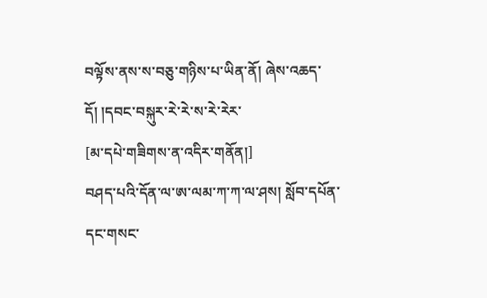བལྟོས་ནས་ས་བཅུ་གཉིས་པ་ཡིན་ནོ། ཞེས་འཆད་དོ། །དབང་བསྐུར་རེ་རེ་ས་རེ་རེར་
[མ་དཔེ་གཟིགས་ན་འདིར་གནོན།]
བཤད་པའི་དོན་ལ་ཨ་ལམ་ཀ་ཀ་ལ་ཤས། སློབ་དཔོན་དང་གསང་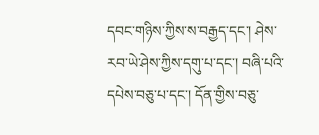དབང་གཉིས་ཀྱིས་ས་བརྒྱད་དང་། ཤེས་རབ་ཡེ་ཤེས་ཀྱིས་དགུ་པ་དང་། བཞི་པའི་དཔེས་བཅུ་པ་དང་། དོན་གྱིས་བཅུ་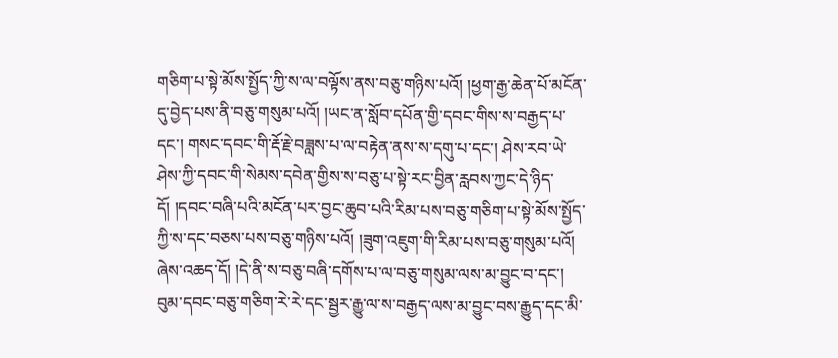གཅིག་པ་སྟེ་མོས་སྤྱོད་ཀྱི་ས་ལ་བལྟོས་ནས་བཅུ་གཉིས་པའོ། །ཕྱག་རྒྱ་ཆེན་པོ་མངོན་དུ་བྱེད་པས་ནི་བཅུ་གསུམ་པའོ། །ཡང་ན་སློབ་དཔོན་གྱི་དབང་གིས་ས་བརྒྱད་པ་དང་། གསང་དབང་གི་རྡོ་རྗེ་བཟླས་པ་ལ་བརྟེན་ནས་ས་དགུ་པ་དང་། ཤེས་རབ་ཡེ་ཤེས་ཀྱི་དབང་གི་སེམས་དབེན་གྱིས་ས་བཅུ་པ་སྟེ་རང་བྱིན་རླབས་ཀྱང་དེ་ཉིད་དོ། །དབང་བཞི་པའི་མངོན་པར་བྱང་ཆུབ་པའི་རིམ་པས་བཅུ་གཅིག་པ་སྟེ་མོས་སྤྱོད་ཀྱི་ས་དང་བཅས་པས་བཅུ་གཉིས་པའོ། །ཟུག་འཇུག་གི་རིམ་པས་བཅུ་གསུམ་པའོ། ཞེས་འཆད་དོ། །དེ་ནི་ས་བཅུ་བཞི་དགོས་པ་ལ་བཅུ་གསུམ་ལས་མ་བྱུང་བ་དང་། བུམ་དབང་བཅུ་གཅིག་རེ་རེ་དང་སྦྱར་རྒྱུ་ལ་ས་བརྒྱད་ལས་མ་བྱུང་བས་རྒྱུད་དང་མི་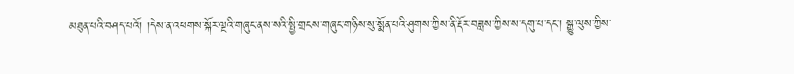མཐུན་པའི་བཤད་པའོ། །དེས་ན་འཕགས་སྐོར་ལྔའི་གཞུང་ནས་སའི་སྤྱི་གྲངས་གཞུང་གཉིས་སུ་སྨོན་པའི་ཤུགས་ཀྱིས་ནི་རྡོར་བཟླས་ཀྱིས་ས་དགུ་པ་དང་། སྒྱུ་ལུས་ཀྱིས་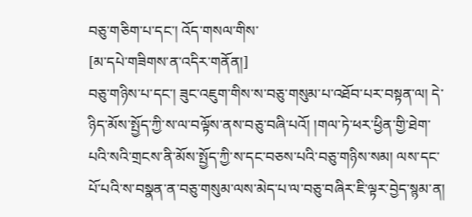བཅུ་གཅིག་པ་དང་། འོད་གསལ་གིས་
[མ་དཔེ་གཟིགས་ན་འདིར་གནོན།]
བཅུ་གཉིས་པ་དང་། ཟུང་འཇུག་གིས་ས་བཅུ་གསུམ་པ་འཐོབ་པར་བསྟན་ལ། དེ་ཉིད་མོས་སྤྱོད་ཀྱི་ས་ལ་བལྟོས་ནས་བཅུ་བཞི་པའོ། །གལ་ཏེ་ཕར་ཕྱིན་གྱི་ཐེག་པའི་སའི་གྲངས་ནི་མོས་སྤྱོད་ཀྱི་ས་དང་བཅས་པའི་བཅུ་གཉིས་སམ། ལས་དང་པོ་པའི་ས་བསྣན་ན་བཅུ་གསུམ་ལས་མེད་པ་ལ་བཅུ་བཞིར་ཇི་ལྟར་བྱེད་སྙམ་ན།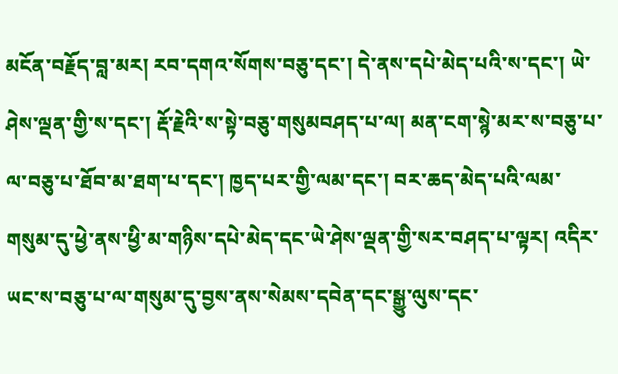མངོན་བརྗོད་བླ་མར། རབ་དགའ་སོགས་བཅུ་དང་། དེ་ནས་དཔེ་མེད་པའི་ས་དང་། ཡེ་ཤེས་ལྡན་གྱི་ས་དང་། རྡོ་རྗེའི་ས་སྟེ་བཅུ་གསུམབཤད་པ་ལ། མན་ངག་སྙེ་མར་ས་བཅུ་པ་ལ་བཅུ་པ་ཐོབ་མ་ཐག་པ་དང་། ཁྱད་པར་གྱི་ལམ་དང་། བར་ཆད་མེད་པའི་ལམ་གསུམ་དུ་ཕྱེ་ནས་ཕྱི་མ་གཉིས་དཔེ་མེད་དང་ཡེ་ཤེས་ལྡན་གྱི་སར་བཤད་པ་ལྟར། འདིར་ཡང་ས་བཅུ་པ་ལ་གསུམ་དུ་བྱས་ནས་སེམས་དབེན་དང་སྒྱུ་ལུས་དང་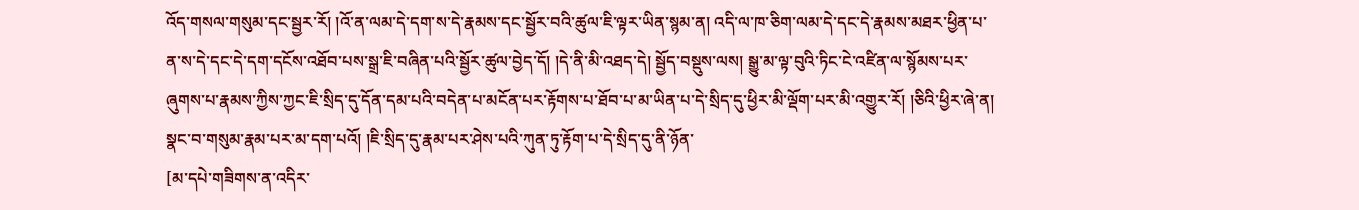འོད་གསལ་གསུམ་དང་སྦྱར་རོ། །འོ་ན་ལམ་དེ་དག་ས་དེ་རྣམས་དང་སྦྱོར་བའི་ཚུལ་ཇི་ལྟར་ཡིན་སྙམ་ན། འདི་ལ་ཁ་ཅིག་ལམ་དེ་དང་དེ་རྣམས་མཐར་ཕྱིན་པ་ན་ས་དེ་དང་དེ་དག་དངོས་འཐོབ་པས་སྒྲ་ཇི་བཞིན་པའི་སྦྱོར་ཚུལ་བྱེད་དོ། །དེ་ནི་མི་འཐད་དེ། སྦྱོད་བསྡུས་ལས། སྒྱུ་མ་ལྟ་བུའི་ཏིང་ངེ་འཛིན་ལ་སྙོམས་པར་ཞུགས་པ་རྣམས་ཀྱིས་ཀྱང་ཇི་སྲིད་དུ་དོན་དམ་པའི་བདེན་པ་མངོན་པར་རྟོགས་པ་ཐོབ་པ་མ་ཡིན་པ་དེ་སྲིད་དུ་ཕྱིར་མི་ལྡོག་པར་མི་འགྱུར་རོ། །ཅིའི་ཕྱིར་ཞེ་ན། སྣང་བ་གསུམ་རྣམ་པར་མ་དག་པའོ། །ཇི་སྲིད་དུ་རྣམ་པར་ཤེས་པའི་ཀུན་ཏུ་རྟོག་པ་དེ་སྲིད་དུ་ནི་ཉོན་
[མ་དཔེ་གཟིགས་ན་འདིར་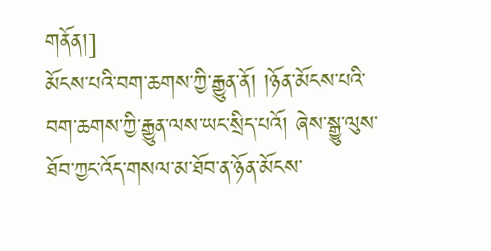གནོན།]
མོངས་པའི་བག་ཆགས་ཀྱི་རྒྱུན་ནོ། །ཉོན་མོངས་པའི་བག་ཆགས་ཀྱི་རྒྱུན་ལས་ཡང་སྲིད་པའོ། ཞེས་སྒྱུ་ལུས་ཐོབ་ཀྱང་འོད་གསལ་མ་ཐོབ་ན་ཉོན་མོངས་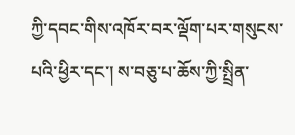ཀྱི་དབང་གིས་འཁོར་བར་ལྡོག་པར་གསུངས་པའི་ཕྱིར་དང་། ས་བཅུ་པ་ཆོས་ཀྱི་སྤྲིན་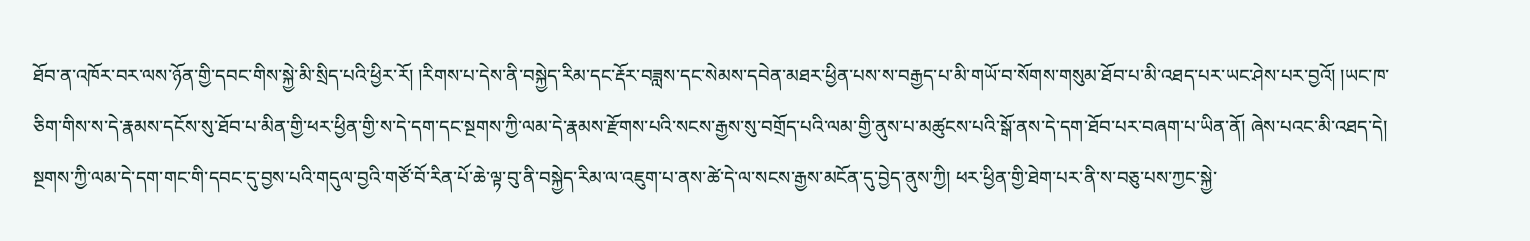ཐོབ་ན་འཁོར་བར་ལས་ཉོན་གྱི་དབང་གིས་སྐྱེ་མི་སྲིད་པའི་ཕྱིར་རོ། །རིགས་པ་དེས་ནི་བསྐྱེད་རིམ་དང་རྡོར་བཟླས་དང་སེམས་དབེན་མཐར་ཕྱིན་པས་ས་བརྒྱད་པ་མི་གཡོ་བ་སོགས་གསུམ་ཐོབ་པ་མི་འཐད་པར་ཡང་ཤེས་པར་བྱའོ། །ཡང་ཁ་ཅིག་གིས་ས་དེ་རྣམས་དངོས་སུ་ཐོབ་པ་མིན་གྱི་ཕར་ཕྱིན་གྱི་ས་དེ་དག་དང་སྔགས་ཀྱི་ལམ་དེ་རྣམས་རྫོགས་པའི་སངས་རྒྱས་སུ་བགྲོད་པའི་ལམ་གྱི་ནུས་པ་མཚུངས་པའི་སྒོ་ནས་དེ་དག་ཐོབ་པར་བཞག་པ་ཡིན་ནོ། ཞེས་པའང་མི་འཐད་དེ། སྔགས་ཀྱི་ལམ་དེ་དག་གང་གི་དབང་དུ་བྱས་པའི་གདུལ་བྱའི་གཙོ་བོ་རིན་པོ་ཆེ་ལྟ་བུ་ནི་བསྐྱེད་རིམ་ལ་འཇུག་པ་ནས་ཚེ་དེ་ལ་སངས་རྒྱས་མངོན་དུ་བྱེད་ནུས་ཀྱི། ཕར་ཕྱིན་གྱི་ཐེག་པར་ནི་ས་བཅུ་པས་ཀྱང་སྐྱེ་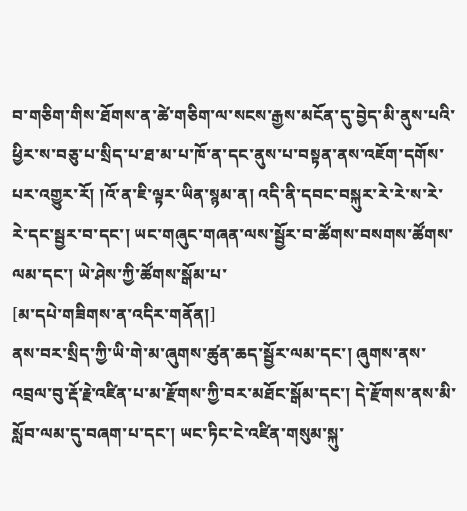བ་གཅིག་གིས་ཐོགས་ན་ཚེ་གཅིག་ལ་སངས་རྒྱས་མངོན་དུ་བྱེད་མི་ནུས་པའི་ཕྱིར་ས་བཅུ་པ་སྲིད་པ་ཐ་མ་པ་ཁོ་ན་དང་ནུས་པ་བསྟན་ནས་འཇོག་དགོས་པར་འགྱུར་རོ། །འོ་ན་ཇི་ལྟར་ཡིན་སྙམ་ན། འདི་ནི་དབང་བསྐུར་རེ་རེ་ས་རེ་རེ་དང་སྦྱར་བ་དང་། ཡང་གཞུང་གཞན་ལས་སྦྱོར་བ་ཚོགས་བསགས་ཚོགས་ལམ་དང་། ཡེ་ཤེས་ཀྱི་ཚོགས་སྒོམ་པ་
[མ་དཔེ་གཟིགས་ན་འདིར་གནོན།]
ནས་བར་སྲིད་ཀྱི་ཡི་གེ་མ་ཞུགས་ཚུན་ཆད་སྦྱོར་ལམ་དང་། ཞུགས་ནས་འབྲལ་བུ་རྡོ་རྗེ་འཛིན་པ་མ་རྫོགས་ཀྱི་བར་མཐོང་སྒོམ་དང་། དེ་རྫོགས་ནས་མི་སློབ་ལམ་དུ་བཞག་པ་དང་། ཡང་ཏིང་ངེ་འཛིན་གསུམ་སྐུ་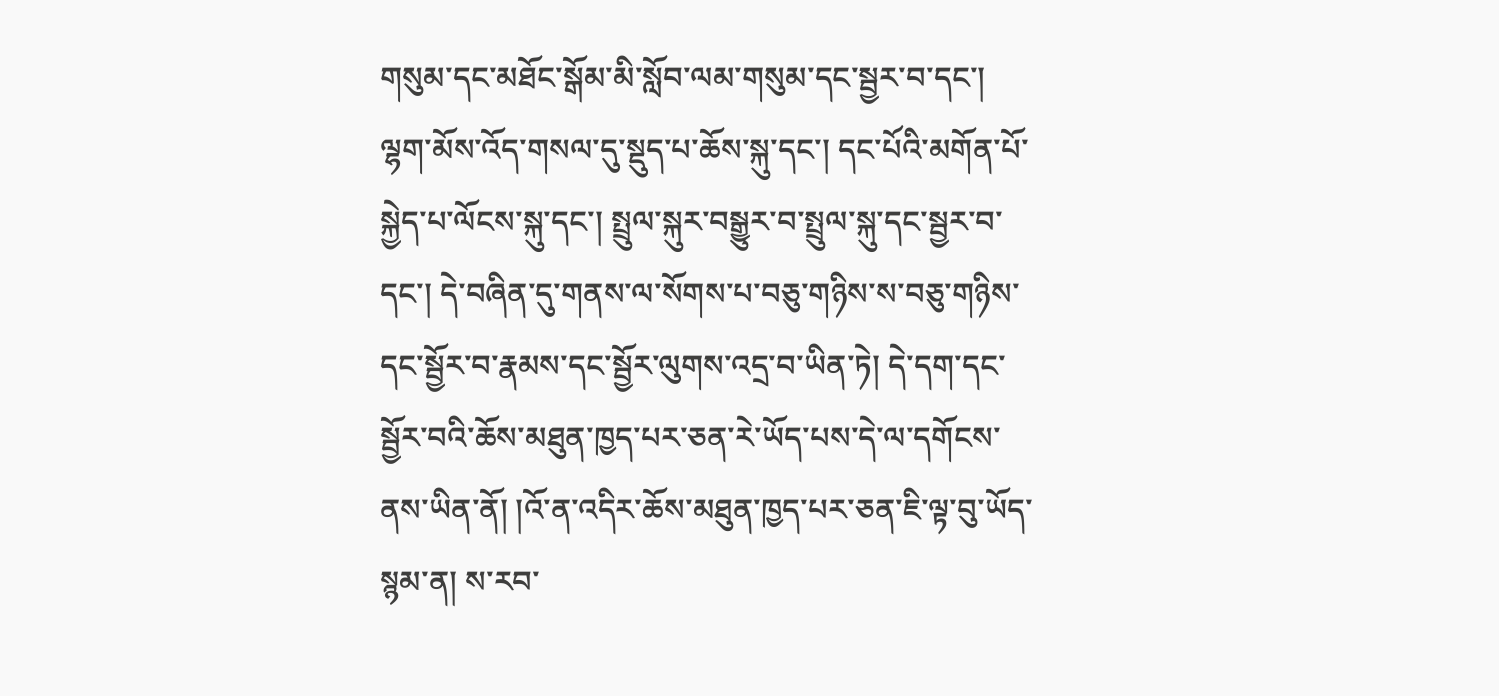གསུམ་དང་མཐོང་སྒོམ་མི་སློབ་ལམ་གསུམ་དང་སྦྱར་བ་དང་། ལྷག་མོས་འོད་གསལ་དུ་སྡུད་པ་ཆོས་སྐུ་དང་། དང་པོའི་མགོན་པོ་སྐྱེད་པ་ལོངས་སྐུ་དང་། སྤྲུལ་སྐུར་བསྒྱུར་བ་སྤྲུལ་སྐུ་དང་སྦྱར་བ་དང་། དེ་བཞིན་དུ་གནས་ལ་སོགས་པ་བཅུ་གཉིས་ས་བཅུ་གཉིས་དང་སྦྱོར་བ་རྣམས་དང་སྦྱོར་ལུགས་འདྲ་བ་ཡིན་ཏེ། དེ་དག་དང་སྦྱོར་བའི་ཆོས་མཐུན་ཁྱད་པར་ཅན་རེ་ཡོད་པས་དེ་ལ་དགོངས་ནས་ཡིན་ནོ། །འོ་ན་འདིར་ཆོས་མཐུན་ཁྱད་པར་ཅན་ཇི་ལྟ་བུ་ཡོད་སྙམ་ན། ས་རབ་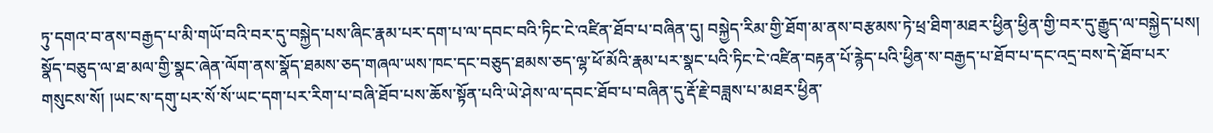ཏུ་དགའ་བ་ནས་བརྒྱད་པ་མི་གཡོ་བའི་བར་དུ་བསྐྱེད་པས་ཞིང་རྣམ་པར་དག་པ་ལ་དབང་བའི་ཏིང་ངེ་འཛིན་ཐོབ་པ་བཞིན་དུ། བསྐྱེད་རིམ་གྱི་ཐོག་མ་ནས་བརྩམས་ཏེ་ཕྲ་ཐིག་མཐར་ཕྱིན་ཕྱིན་གྱི་བར་དུ་རྒྱུད་ལ་བསྐྱེད་པས། སྣོད་བཅུད་ལ་ཐ་མལ་གྱི་སྣང་ཞེན་ལོག་ནས་སྣོད་ཐམས་ཅད་གཞལ་ཡས་ཁང་དང་བཅུད་ཐམས་ཅད་ལྷ་ཕོ་མོའི་རྣམ་པར་སྣང་པའི་ཏིང་ངེ་འཛིན་བརྟན་པོ་རྙེད་པའི་ཕྱིན་ས་བརྒྱད་པ་ཐོབ་པ་དང་འདྲ་བས་དེ་ཐོབ་པར་གསུངས་སོ། །ཡང་ས་དགུ་པར་སོ་སོ་ཡང་དག་པར་རིག་པ་བཞི་ཐོབ་པས་ཆོས་སྟོན་པའི་ཡེ་ཤེས་ལ་དབང་ཐོབ་པ་བཞིན་དུ་རྡོ་རྗེ་བཟླས་པ་མཐར་ཕྱིན་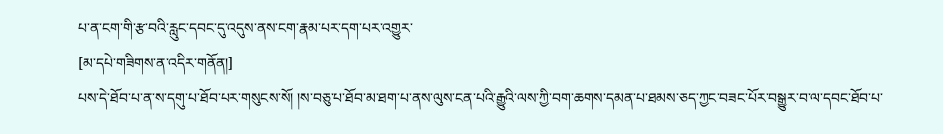པ་ན་ངག་གི་རྩ་བའི་རླུང་དབང་དུ་འདུས་ནས་ངག་རྣམ་པར་དག་པར་འགྱུར་
[མ་དཔེ་གཟིགས་ན་འདིར་གནོན།]
པས་དེ་ཐོབ་པ་ན་ས་དགུ་པ་ཐོབ་པར་གསུངས་སོ། །ས་བཅུ་པ་ཐོབ་མ་ཐག་པ་ནས་ལུས་ངན་པའི་རྒྱུའི་ལས་ཀྱི་བག་ཆགས་དམན་པ་ཐམས་ཅད་ཀྱང་བཟང་པོར་བསྒྱུར་བ་ལ་དབང་ཐོབ་པ་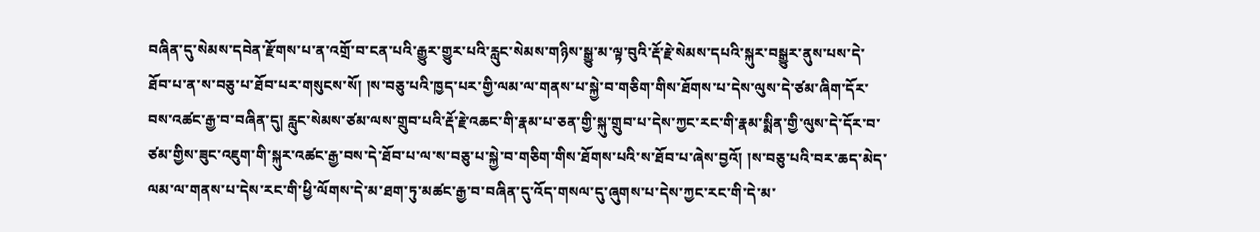བཞིན་དུ་སེམས་དབེན་རྫོགས་པ་ན་འགྲོ་བ་ངན་པའི་རྒྱུར་གྱུར་པའི་རླུང་སེམས་གཉིས་སྒྱུ་མ་ལྟ་བུའི་རྡོ་རྗེ་སེམས་དཔའི་སྐུར་བསྒྱུར་ནུས་པས་དེ་ཐོབ་པ་ན་ས་བཅུ་པ་ཐོབ་པར་གསུངས་སོ། །ས་བཅུ་པའི་ཁྱད་པར་གྱི་ལམ་ལ་གནས་པ་སྐྱེ་བ་གཅིག་གིས་ཐོགས་པ་དེས་ལུས་དེ་ཙམ་ཞིག་དོར་བས་འཚང་རྒྱ་བ་བཞིན་དུ། རླུང་སེམས་ཙམ་ལས་གྲུབ་པའི་རྡོ་རྗེ་འཆང་གི་རྣམ་པ་ཅན་གྱི་སྐུ་གྲུབ་པ་དེས་ཀྱང་རང་གི་རྣམ་སྨིན་གྱི་ལུས་དེ་དོར་བ་ཙམ་གྱིས་ཟུང་འཇུག་གི་སྐུར་འཚང་རྒྱ་བས་དེ་ཐོབ་པ་ལ་ས་བཅུ་པ་སྐྱེ་བ་གཅིག་གིས་ཐོགས་པའི་ས་ཐོབ་པ་ཞེས་བྱའོ། །ས་བཅུ་པའི་བར་ཆད་མེད་ལམ་ལ་གནས་པ་དེས་རང་གི་ཕྱི་ལོགས་དེ་མ་ཐག་ཏུ་མཚང་རྒྱ་བ་བཞིན་དུ་འོད་གསལ་དུ་ཞུགས་པ་དེས་ཀྱང་རང་གི་དེ་མ་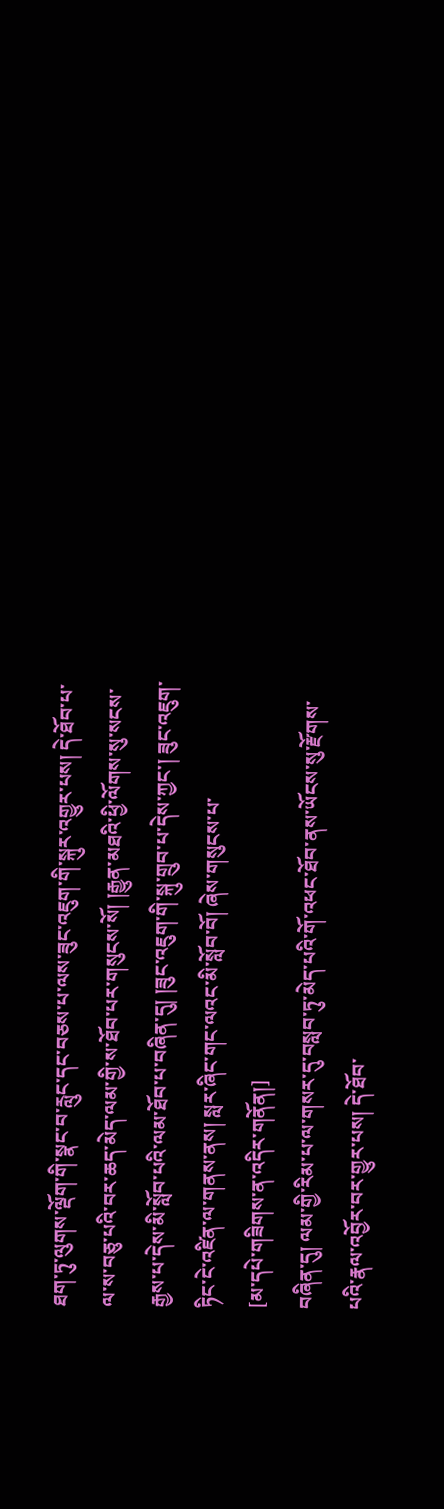ཐག་ཏུ་ལུགས་ལྡོག་གི་སྣང་བ་རླུང་དང་བཅས་པ་ལས་ཟུང་འཇུག་གི་སྐུར་འགྱུར་པས། དེ་ཐོབ་པ་ལ་ས་བཅུ་པའི་བར་ཆད་མེད་ལམ་གྱི་ས་ཐོབ་པར་གསུངས་སོ། །རྒྱུན་མཐའི་ཕྱི་ལོགས་སུ་སངས་རྒྱས་པ་དེས་མི་སློབ་པའི་ལམ་ཐོབ་པ་བཞིན་དུ། །ཟུང་འཇུག་གི་སྐུ་གྲུབ་པ་དེས་ཀྱང་། ཟུང་འཇུག་ཏིང་ངེ་འཛིན་ལ་གནས་ནས། སླར་ཞིང་གང་ལའང་མི་སློབ་བོ། ཞེས་གསུངས་པ་
[མ་དཔེ་གཟིགས་ན་འདིར་གནོན།]
བཞིན་དུ། ལམ་གྱི་རིམ་པ་ལ་གསར་དུ་བསླབ་ཏུ་མེད་པའི་གོ་འཕང་ཐོབ་ནས་ཡོངས་སུ་རྫོགས་པའི་རྣལ་འབྱོར་བར་གྱུར་པས། དེ་ཐོབ་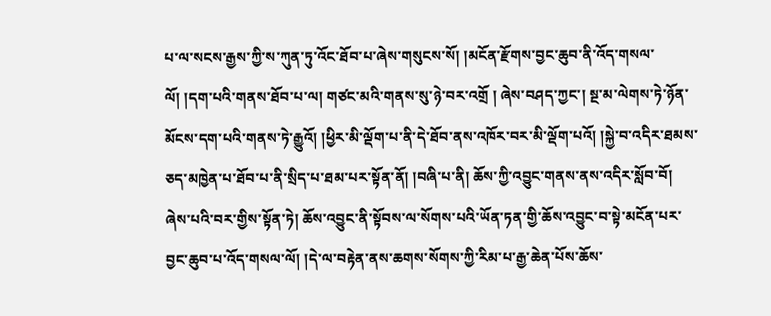པ་ལ་སངས་རྒྱས་ཀྱི་ས་ཀུན་ཏུ་འོང་ཐོབ་པ་ཞེས་གསུངས་སོ། །མངོན་རྫོགས་བྱང་ཆུབ་ནི་འོད་གསལ་ལོ། །དག་པའི་གནས་ཐོབ་པ་ལ། གཙང་མའི་གནས་སུ་ཉེ་བར་འགྲོ ། ཞེས་བཤད་ཀྱང་། སྔ་མ་ལེགས་ཏེ་ཉོན་མོངས་དག་པའི་གནས་ཏེ་རྒྱུའོ། །ཕྱིར་མི་ལྡོག་པ་ནི་དེ་ཐོབ་ནས་འཁོར་བར་མི་ལྡོག་པའོ། །སྐྱེ་བ་འདིར་ཐམས་ཅད་མཁྱེན་པ་ཐོབ་པ་ནི་སྲིད་པ་ཐམ་པར་སྟོན་ནོ། །བཞི་པ་ནི། ཆོས་ཀྱི་འབྱུང་གནས་ནས་འདིར་སློབ་བོ། ཞེས་པའི་བར་གྱིས་སྟོན་ཏེ། ཆོས་འབྱུང་ནི་སྟོབས་ལ་སོགས་པའི་ཡོན་ཏན་གྱི་ཆོས་འབྱུང་བ་སྟེ་མངོན་པར་བྱང་ཆུབ་པ་འོད་གསལ་ལོ། །དེ་ལ་བརྟེན་ནས་ཆགས་སོགས་ཀྱི་རིམ་པ་རྒྱ་ཆེན་པོས་ཆོས་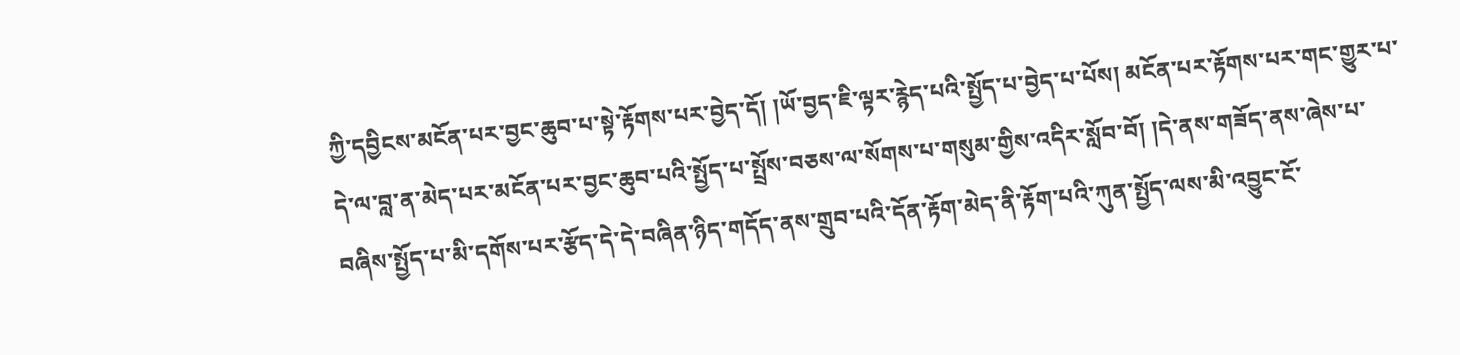ཀྱི་དབྱིངས་མངོན་པར་བྱང་ཆུབ་པ་སྟེ་རྟོགས་པར་བྱེད་དོ། །ཡོ་བྱད་ཇི་ལྟར་རྙེད་པའི་སྤྱོད་པ་བྱེད་པ་པོས། མངོན་པར་རྟོགས་པར་གང་གྱུར་པ་དེ་ལ་བླ་ན་མེད་པར་མངོན་པར་བྱང་ཆུབ་པའི་སྤྱོད་པ་སྤྲོས་བཅས་ལ་སོགས་པ་གསུམ་གྱིས་འདིར་སློབ་བོ། །དེ་ནས་གཟོད་ནས་ཞེས་པ་བཞིས་སྤྱོད་པ་མི་དགོས་པར་རྩོད་དེ་དེ་བཞིན་ཉིད་གདོད་ནས་གྲུབ་པའི་དོན་རྟོག་མེད་ནི་རྟོག་པའི་ཀུན་སྤྱོད་ལས་མི་འབྱུང་ངོ་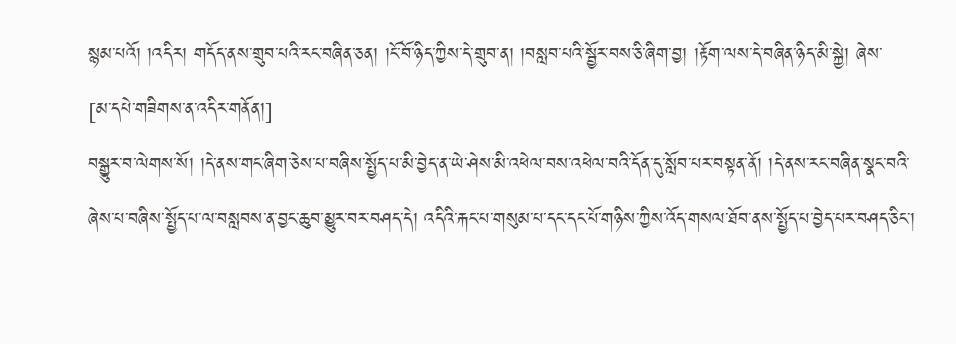སྙམ་པའོ། །འདིར། གདོད་ནས་གྲུབ་པའི་རང་བཞིན་ཅན། །ངོ་བོ་ཉིད་ཀྱིས་དེ་གྲུབ་ན། །བསླབ་པའི་སྦྱོར་བས་ཅི་ཞིག་བྱ། །རྟོག་ལས་དེ་བཞིན་ཉིད་མི་སྐྱེ། ཞེས་
[མ་དཔེ་གཟིགས་ན་འདིར་གནོན།]
བསྒྱུར་བ་ལེགས་སོ། །དེ་ནས་གང་ཞིག་ཅེས་པ་བཞིས་སྤྱོད་པ་མི་བྱེད་ན་ཡེ་ཤེས་མི་འཕེལ་བས་འཕེལ་བའི་དོན་དུ་སློབ་པར་བསྟན་ནོ། །དེ་ནས་རང་བཞིན་སྣང་བའི་ཞེས་པ་བཞིས་སྤྱོད་པ་ལ་བསླབས་ན་བྱང་ཆུབ་མྱུར་བར་བཤད་དེ། འདིའི་རྐང་པ་གསུམ་པ་དང་དང་པོ་གཉིས་ཀྱིས་འོད་གསལ་ཐོབ་ནས་སྤྱོད་པ་བྱེད་པར་བཤད་ཅིང་།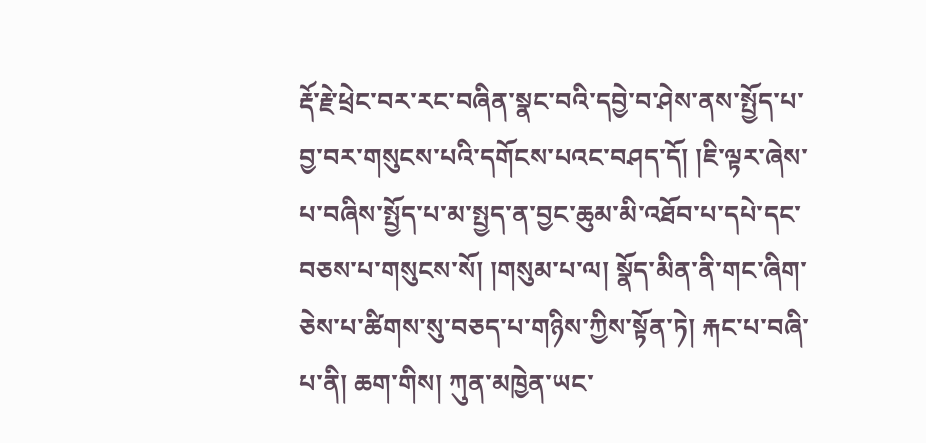རྡོ་རྗེ་ཕྲེང་བར་རང་བཞིན་སྣང་བའི་དབྱེ་བ་ཤེས་ནས་སྤྱོད་པ་བྱ་བར་གསུངས་པའི་དགོངས་པའང་བཤད་དོ། །ཇི་ལྟར་ཞེས་པ་བཞིས་སྤྱོད་པ་མ་སྤྱད་ན་བྱང་ཆུམ་མི་འཐོབ་པ་དཔེ་དང་བཅས་པ་གསུངས་སོ། །གསུམ་པ་ལ། སྣོད་མིན་ནི་གང་ཞིག་ཅེས་པ་ཚིགས་སུ་བཅད་པ་གཉིས་ཀྱིས་སྟོན་ཏེ། རྐང་པ་བཞི་པ་ནི། ཆག་གིས། ཀུན་མཁྱེན་ཡང་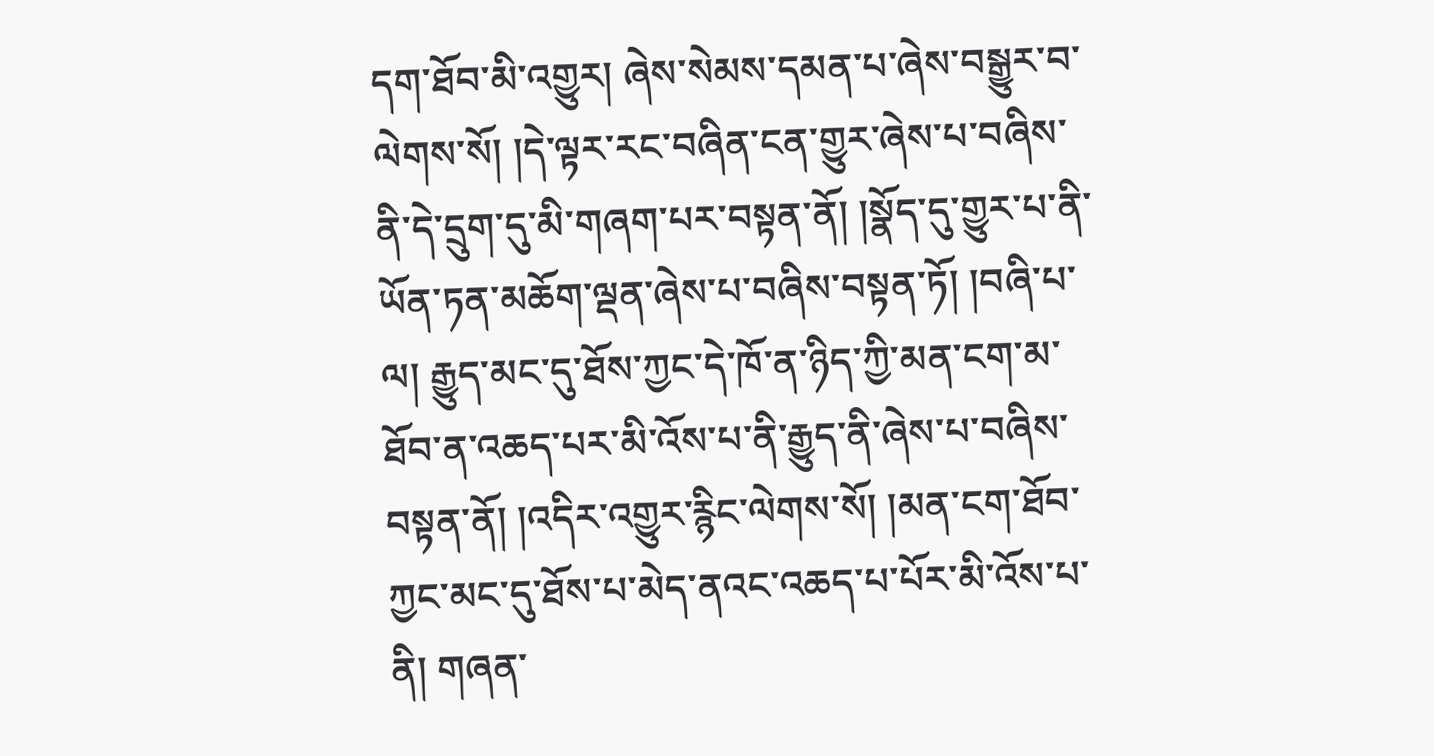དག་ཐོབ་མི་འགྱུར། ཞེས་སེམས་དམན་པ་ཞེས་བསྒྱུར་བ་ལེགས་སོ། །དེ་ལྟར་རང་བཞིན་ངན་གྱུར་ཞེས་པ་བཞིས་ནི་དེ་དྲུག་དུ་མི་གཞག་པར་བསྟན་ནོ། །སྣོད་དུ་གྱུར་པ་ནི་ཡོན་ཏན་མཆོག་ལྡན་ཞེས་པ་བཞིས་བསྟན་ཏོ། །བཞི་པ་ལ། རྒྱུད་མང་དུ་ཐོས་ཀྱང་དེ་ཁོ་ན་ཉིད་ཀྱི་མན་ངག་མ་ཐོབ་ན་འཆད་པར་མི་འོས་པ་ནི་རྒྱུད་ནི་ཞེས་པ་བཞིས་བསྟན་ནོ། །འདིར་འགྱུར་རྙིང་ལེགས་སོ། །མན་ངག་ཐོབ་ཀྱང་མང་དུ་ཐོས་པ་མེད་ནའང་འཆད་པ་པོར་མི་འོས་པ་ནི། གཞན་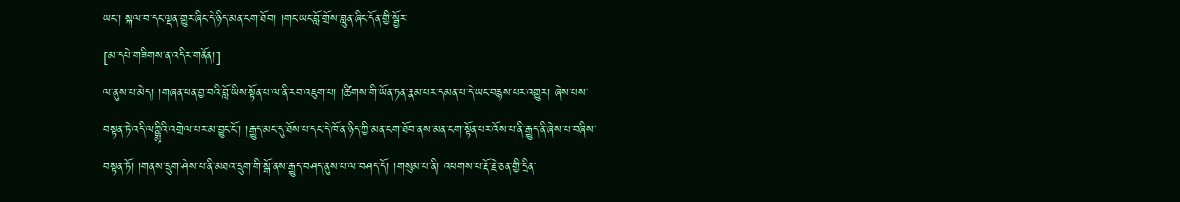ཡང་། སྐལ་བ་དང་ལྡན་གྱུར་ཞིང་དེ་ཉིད་མན་ངག་ཐོབ། །གང་ཡང་བློ་གྲོས་བླུན་ཞིང་དོན་གྱི་སྦྱོར་
[མ་དཔེ་གཟིགས་ན་འདིར་གནོན།]
ལ་ནུས་པ་མེད། །གཞན་ཕན་བྱ་བའི་བློ་ཡིས་སྟོན་པ་ལ་ནི་རབ་འཇུག་པ། །ཚིགས་གི་ཡོན་ཏན་རྣམ་པར་དམན་པ་དེ་ཡང་བརྙས་པར་འགྱུར། ཞེས་པས་བསྟན་ཏེ་འདི་ལཀྵྨཱིའི་འགྲེལ་པར་མ་བྱུང་ངོ་། །རྒྱུད་མང་དུ་ཐོས་པ་དང་དེ་ཁོ་ན་ཉིད་ཀྱི་མན་ངག་ཐོབ་ནས་མན་ངག་སྟོན་པར་འོས་པ་ནི་རྒྱུད་ནི་ཞེས་པ་བཞིས་བསྟན་ཏོ། །གནས་དྲུག་ཤེས་པ་ནི་མཐའ་དྲུག་གི་སྒོ་ནས་རྒྱུད་བཤད་ནུས་པ་ལ་བཤད་དོ། །གསུམ་པ་ནི། འཕགས་པ་རྡོ་རྗེ་ཅན་གྱི་དྲིན་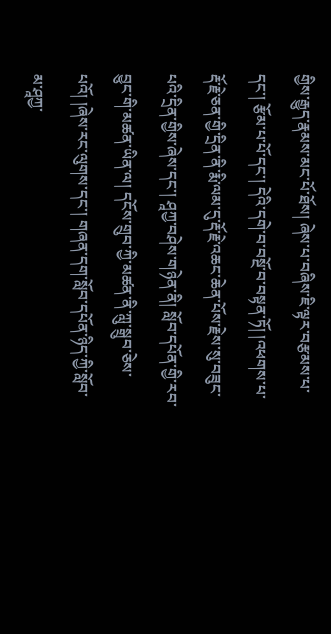གྱིས་རྒྱུད་རྣམས་མང་པོ་ཐོས། ཞེས་པ་བཞིས་ཇི་ལྟར་བརྩམས་པ་དང་། རྩོམ་པ་པོ་དང་། དེའི་དགེ་བ་བསྔོ་བ་བསྟན་ཏོ། །འཕགས་པ་རྡོ་རྗེ་ཅན་གྱི་དྲིན་ནི་རྨི་ལམ་དུ་རྡོ་རྗེ་འཆང་ཆེན་པོས་རྗེས་སུ་བཟུང་པའི་དྲིན་གྱིས་ཞེས་དང་། ཤཱཀྱ་བཤེས་གཉེན་ནི། སློབ་དཔོན་གྱི་རབ་བྱུང་གི་མཚན་ཡིན་ལ། དངོས་གྲུབ་ཀྱི་མཚན་ནི་ཀླུ་སྒྲུབ་ཅེས་པའོ། །ཞེས་རང་ལུགས་དང་། གཞན་དག་སློབ་དཔོན་ཉིད་ཀྱི་སློབ་མ་ཤཱཀྱ་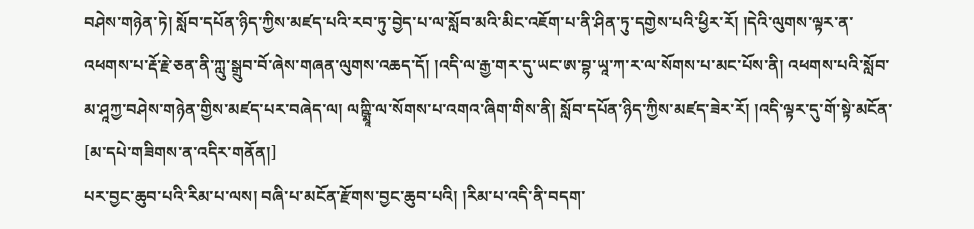བཤེས་གཉེན་ཏེ། སློབ་དཔོན་ཉིད་ཀྱིས་མཛད་པའི་རབ་ཏུ་བྱེད་པ་ལ་སློབ་མའི་མིང་འཇོག་པ་ནི་ཤིན་ཏུ་དགྱེས་པའི་ཕྱིར་རོ། །དེའི་ལུགས་ལྟར་ན་འཕགས་པ་རྡོ་རྗེ་ཅན་ནི་ཀླུ་སྒྲུབ་བོ་ཞེས་གཞན་ལུགས་འཆད་དོ། །འདི་ལ་རྒྱ་གར་དུ་ཡང་ཨ་བྷ་ཡཱ་ཀ་ར་ལ་སོགས་པ་མང་པོས་ནི། འཕགས་པའི་སློབ་མ་ཤཱཀྱ་བཤེས་གཉེན་གྱིས་མཛད་པར་བཞེད་ལ། ལཀྵྨཱི་ལ་སོགས་པ་འགའ་ཞིག་གིས་ནི། སློབ་དཔོན་ཉིད་ཀྱིས་མཛད་ཟེར་རོ། །འདི་ལྟར་དུ་གོ་སྟེ་མངོན་
[མ་དཔེ་གཟིགས་ན་འདིར་གནོན།]
པར་བྱང་ཆུབ་པའི་རིམ་པ་ལས། བཞི་པ་མངོན་རྫོགས་བྱང་ཆུབ་པའི། །རིམ་པ་འདི་ནི་བདག་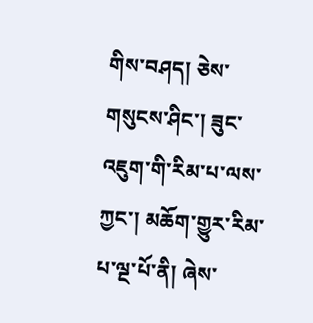གིས་བཤད། ཅེས་གསུངས་ཤིང་། ཟུང་འཇུག་གི་རིམ་པ་ལས་ཀྱང་། མཆོག་གྱུར་རིམ་པ་ལྔ་པོ་ནི། ཞེས་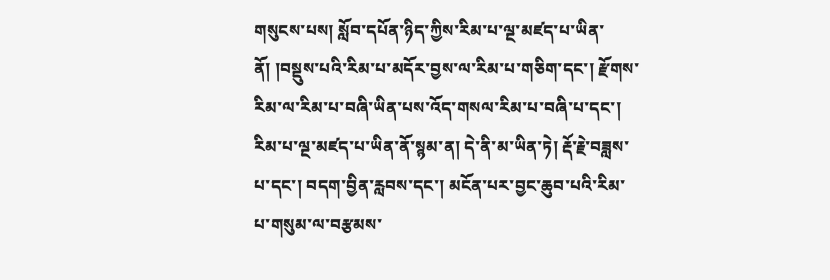གསུངས་པས། སློབ་དཔོན་ཉིད་ཀྱིས་རིམ་པ་ལྔ་མཛད་པ་ཡིན་ནོ། །བསྡུས་པའི་རིམ་པ་མདོར་བྱས་ལ་རིམ་པ་གཅིག་དང་། རྫོགས་རིམ་ལ་རིམ་པ་བཞི་ཡིན་པས་འོད་གསལ་རིམ་པ་བཞི་པ་དང་། རིམ་པ་ལྔ་མཛད་པ་ཡིན་ནོ་སྙམ་ན། དེ་ནི་མ་ཡིན་ཏེ། རྡོ་རྗེ་བཟླས་པ་དང་། བདག་བྱིན་རླབས་དང་། མངོན་པར་བྱང་ཆུབ་པའི་རིམ་པ་གསུམ་ལ་བརྩམས་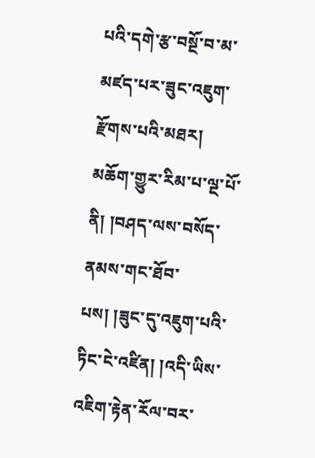པའི་དགེ་རྩ་བསྔོ་བ་མ་མཛད་པར་ཟུང་འཇུག་རྫོགས་པའི་མཐར། མཆོག་གྱུར་རིམ་པ་ལྔ་པོ་ནི། །བཤད་ལས་བསོད་ནམས་གང་ཐོབ་པས། །ཟུང་དུ་འཇུག་པའི་ཏིང་ངེ་འཛིན། །འདི་ཡིས་འཇིག་རྟེན་རོལ་བར་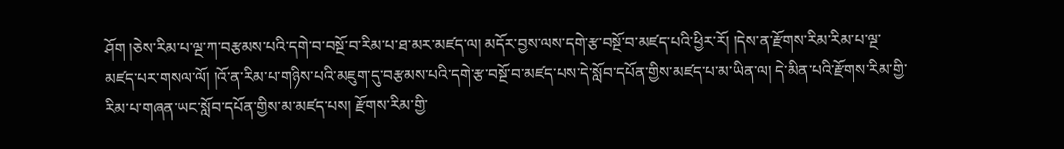ཤོག །ཅེས་རིམ་པ་ལྔ་ཀ་བརྩམས་པའི་དགེ་བ་བསྔོ་བ་རིམ་པ་ཐ་མར་མཛད་ལ། མདོར་བྱས་ལས་དགེ་རྩ་བསྔོ་བ་མཛད་པའི་ཕྱིར་རོ། །དེས་ན་རྫོགས་རིམ་རིམ་པ་ལྔ་མཛད་པར་གསལ་ལོ། །འོ་ན་རིམ་པ་གཉིས་པའི་མཇུག་དུ་བརྩམས་པའི་དགེ་རྩ་བསྔོ་བ་མཛད་པས་དེ་སློབ་དཔོན་གྱིས་མཛད་པ་མ་ཡིན་ལ། དེ་མིན་པའི་རྫོགས་རིམ་གྱི་རིམ་པ་གཞན་ཡང་སློབ་དཔོན་གྱིས་མ་མཛད་པས། རྫོགས་རིམ་གྱི་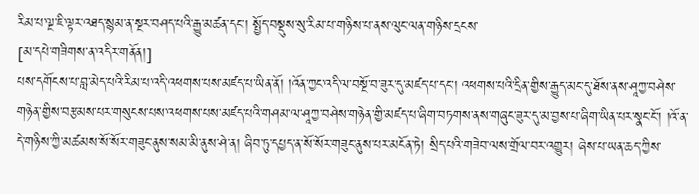རིམ་པ་ལྔ་ཇི་ལྟར་འཐད་སྙམ་ན་སྔར་བཤད་པའི་རྒྱུ་མཚན་དང་། སྤྱོད་བསྡུས་སུ་རིམ་པ་གཉིས་པ་ནས་ལུང་ལན་གཉིས་དྲངས་
[མ་དཔེ་གཟིགས་ན་འདིར་གནོན།]
པས་དགོངས་པ་བླ་མེད་པའི་རིམ་པ་འདི་འཕགས་པས་མཛད་པ་ཡིན་ནོ། །འོན་ཀྱང་འདི་ལ་བསྔོ་བ་ཟུར་དུ་མཛད་པ་དང་། འཕགས་པའི་དྲིན་གྱིས་རྒྱུད་མང་དུ་ཐོས་ནས་ཤཱཀྱ་བཤེས་གཉེན་གྱིས་བརྩམས་པར་གསུངས་པས་འཕགས་པས་མཛད་པའི་གཤམ་ལ་ཤཱཀྱ་བཤེས་གཉེན་གྱི་མཛད་པ་ཞིག་བཏགས་ནས་གཞུང་ཟུར་དུ་མ་བྱས་པ་ཞིག་ཡིན་པར་སྣང་ངོ་། །འོ་ན་དེ་གཉིས་ཀྱི་མཚམས་སོ་སོར་གཟུང་ནུས་སམ་མི་ནུས་ཤེ་ན། ཞིབ་ཏུ་དཔྱད་ན་སོ་སོར་གཟུང་ནུས་པར་མངོན་ཏེ། སྲིད་པའི་གཟེབ་ལས་གྲོལ་བར་འགྱུར། ཞེས་པ་ཡན་ཆད་ཀྱིས་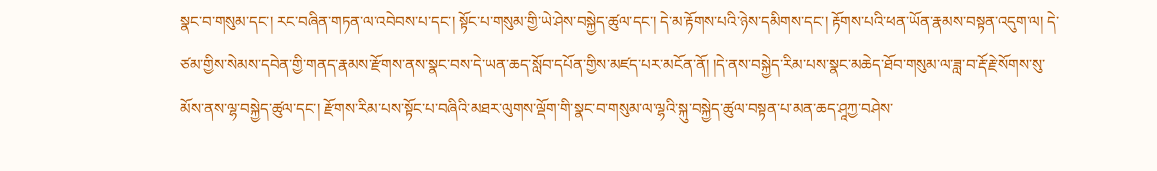སྣང་བ་གསུམ་དང་། རང་བཞིན་གཏན་ལ་འབེབས་པ་དང་། སྟོང་པ་གསུམ་གྱི་ཡེ་ཤེས་བསྐྱེད་ཚུལ་དང་། དེ་མ་རྟོགས་པའི་ཉེས་དམིགས་དང་། རྟོགས་པའི་ཕན་ཡོན་རྣམས་བསྟན་འདུག་ལ། དེ་ཙམ་གྱིས་སེམས་དབེན་གྱི་གནད་རྣམས་རྫོགས་ནས་སྣང་བས་དེ་ཡན་ཆད་སློབ་དཔོན་གྱིས་མཛད་པར་མངོན་ནོ། །དེ་ནས་བསྐྱེད་རིམ་པས་སྣང་མཆེད་ཐོབ་གསུམ་ལ་ཟླ་བ་རྡོ་རྗེ་སོགས་སུ་མོས་ནས་ལྷ་བསྐྱེད་ཚུལ་དང་། རྫོགས་རིམ་པས་སྟོང་པ་བཞིའི་མཐར་ལུགས་ལྡོག་གི་སྣང་བ་གསུམ་ལ་ལྷའི་སྐུ་བསྐྱེད་ཚུལ་བསྟན་པ་མན་ཆད་ཤཱཀྱ་བཤེས་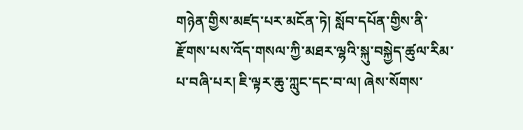གཉེན་གྱིས་མཛད་པར་མངོན་ཏེ། སློབ་དཔོན་གྱིས་ནི་རྫོགས་པས་འོད་གསལ་ཀྱི་མཐར་ལྷའི་སྐུ་བསྐྱེད་ཚུལ་རིམ་པ་བཞི་པར། ཇི་ལྟར་ཆུ་ཀླུང་དང་བ་ལ། ཞེས་སོགས་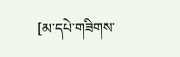[མ་དཔེ་གཟིགས་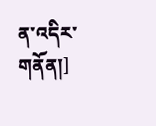ན་འདིར་གནོན།]